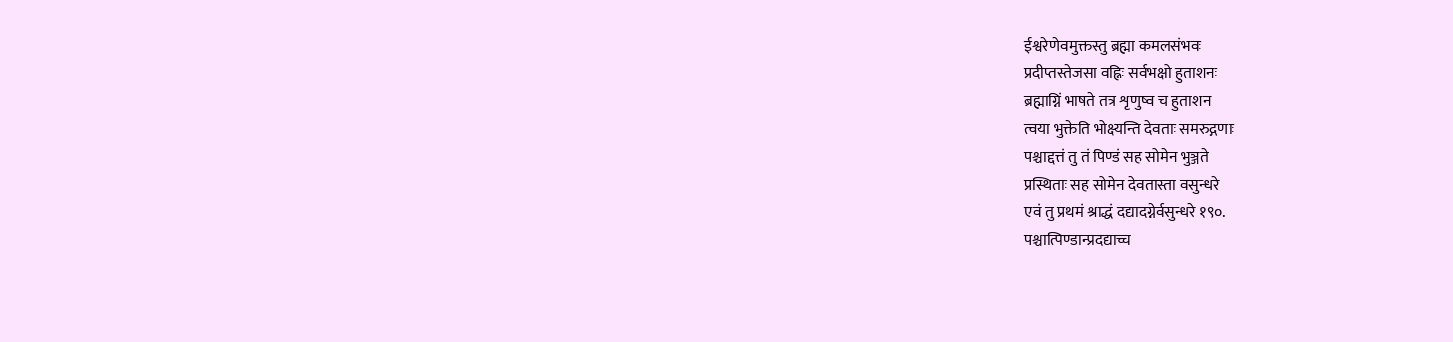ईश्वरेणेवमुक्तस्तु ब्रह्मा कमलसंभवः
प्रदीप्तस्तेजसा वह्निः सर्वभक्षो हुताशनः
ब्रह्माग्निं भाषते तत्र शृणुष्व च हुताशन
त्वया भुक्तेति भोक्ष्यन्ति देवताः समरुद्गणाः
पश्चाद्दत्तं तु तं पिण्डं सह सोमेन भुञ्जते
प्रस्थिताः सह सोमेन देवतास्ता वसुन्धरे
एवं तु प्रथमं श्राद्धं दद्यादग्नेर्वसुन्धरे १९०.
पश्चात्पिण्डान्प्रदद्याच्च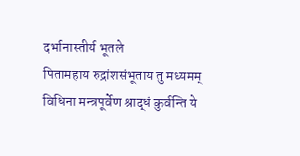दर्भानास्तीर्य भूतले
पितामहाय रुद्रांशसंभूताय तु मध्यमम्
विधिना मन्त्रपूर्वेण श्राद्धं कुर्वन्ति ये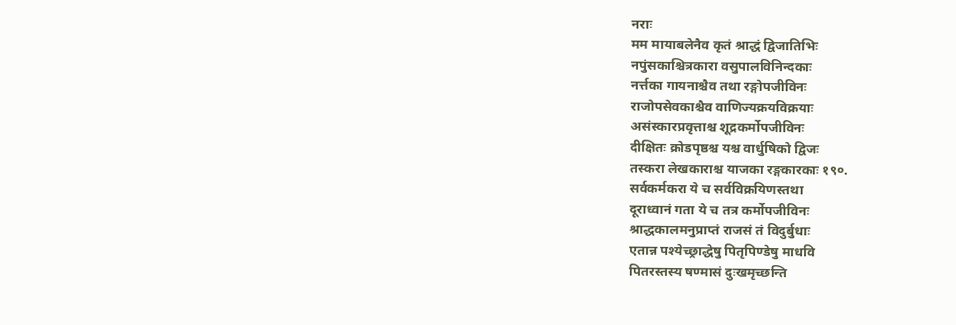नराः
मम मायाबलेनैव कृतं श्राद्धं द्विजातिभिः
नपुंसकाश्चित्रकारा वसुपालविनिन्दकाः
नर्त्तका गायनाश्चैव तथा रङ्गोपजीविनः
राजोपसेवकाश्चैव वाणिज्यक्रयविक्रयाः
असंस्कारप्रवृत्ताश्च शूद्रकर्मोपजीविनः
दीक्षितः क्रोडपृष्ठश्च यश्च वार्धुषिको द्विजः
तस्करा लेखकाराश्च याजका रङ्गकारकाः १९०.
सर्वकर्मकरा ये च सर्वविक्रयिणस्तथा
दूराध्वानं गता ये च तत्र कर्मोपजीविनः
श्राद्धकालमनुप्राप्तं राजसं तं विदुर्बुधाः
एतान्न पश्येच्छ्राद्धेषु पितृपिण्डेषु माधवि
पितरस्तस्य षण्मासं दुःखमृच्छन्ति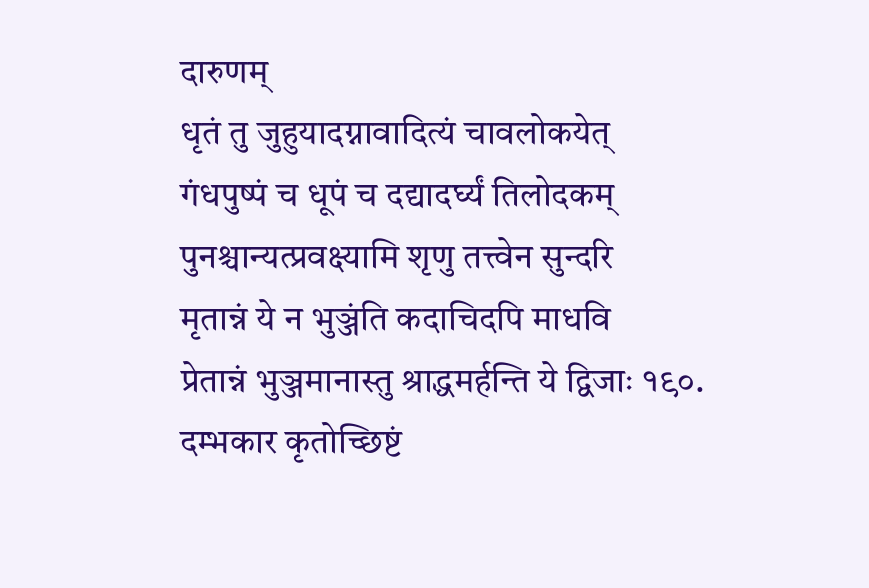दारुणम्
धृतं तु जुहुयादग्नावादित्यं चावलोकयेत्
गंधपुष्पं च धूपं च दद्यादर्घ्यं तिलोदकम्
पुनश्चान्यत्प्रवक्ष्यामि शृणु तत्त्वेन सुन्दरि
मृतान्नं ये न भुञ्जंति कदाचिदपि माधवि
प्रेतान्नं भुञ्जमानास्तु श्राद्धमर्हन्ति ये द्विजाः १९०.
दम्भकार कृतोच्छिष्टं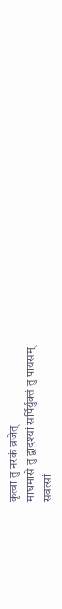कृत्वा तु नरकं व्रजेत्
माघमासे तु द्वादश्यां सर्पिर्युक्तं तु पायसम्
सवत्सां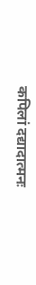कपिलां दद्यादात्मनः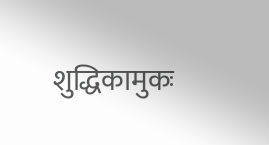शुद्धिकामुकः